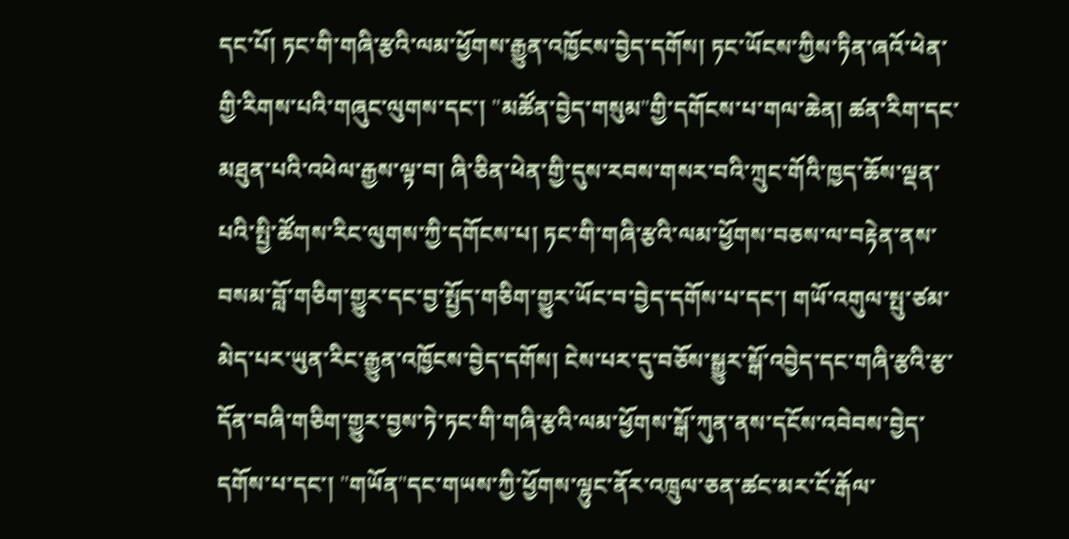དང་པོ། ཏང་གི་གཞི་རྩའི་ལམ་ཕྱོགས་རྒྱུན་འཁྱོངས་བྱེད་དགོས། ཏང་ཡོངས་ཀྱིས་ཏིན་ཞའོ་ཕེན་གྱི་རིགས་པའི་གཞུང་ལུགས་དང་། "མཚོན་བྱེད་གསུམ"གྱི་དགོངས་པ་གལ་ཆེན། ཚན་རིག་དང་མཐུན་པའི་འཕེལ་རྒྱས་ལྟ་བ། ཞི་ཅིན་ཕེན་གྱི་དུས་རབས་གསར་བའི་ཀྲུང་གོའི་ཁྱད་ཆོས་ལྡན་པའི་སྤྱི་ཚོགས་རིང་ལུགས་ཀྱི་དགོངས་པ། ཏང་གི་གཞི་རྩའི་ལམ་ཕྱོགས་བཅས་ལ་བརྟེན་ནས་བསམ་བློ་གཅིག་གྱུར་དང་བྱ་སྤྱོད་གཅིག་གྱུར་ཡོང་བ་བྱེད་དགོས་པ་དང་། གཡོ་འགུལ་སྤུ་ཙམ་མེད་པར་ཡུན་རིང་རྒྱུན་འཁྱོངས་བྱེད་དགོས། ངེས་པར་དུ་བཅོས་སྒྱུར་སྒོ་འབྱེད་དང་གཞི་རྩའི་རྩ་དོན་བཞི་གཅིག་གྱུར་བྱས་ཏེ་ཏང་གི་གཞི་རྩའི་ལམ་ཕྱོགས་སྒོ་ཀུན་ནས་དངོས་འབེབས་བྱེད་དགོས་པ་དང་། "གཡོན"དང་གཡས་ཀྱི་ཕྱོགས་ལྷུང་ནོར་འཁྲུལ་ཅན་ཚང་མར་ངོ་རྒོལ་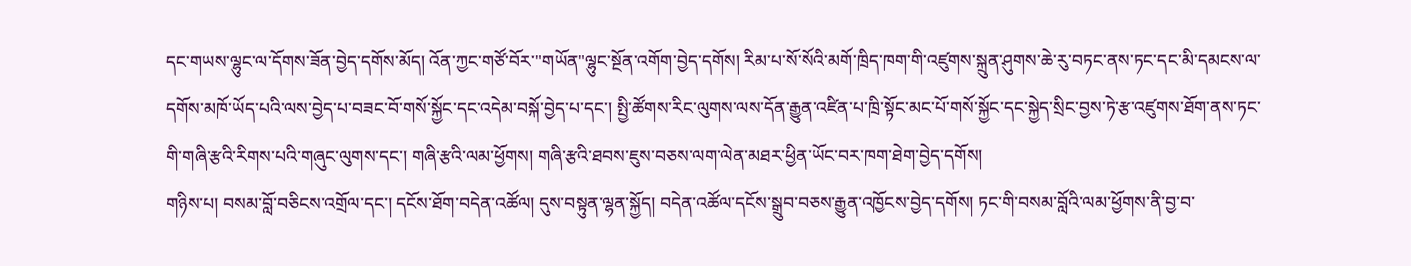དང་གཡས་ལྷུང་ལ་དོགས་ཟོན་བྱེད་དགོས་མོད། འོན་ཀྱང་གཙོ་བོར་"གཡོན"ལྷུང་སྔོན་འགོག་བྱེད་དགོས། རིམ་པ་སོ་སོའི་མགོ་ཁྲིད་ཁག་གི་འཛུགས་སྐྲུན་ཤུགས་ཆེ་རུ་བཏང་ནས་ཏང་དང་མི་དམངས་ལ་དགོས་མཁོ་ཡོད་པའི་ལས་བྱེད་པ་བཟང་བོ་གསོ་སྐྱོང་དང་འདེམ་བསྐོ་བྱེད་པ་དང་། སྤྱི་ཚོགས་རིང་ལུགས་ལས་དོན་རྒྱུན་འཛིན་པ་ཁྲི་སྟོང་མང་པོ་གསོ་སྐྱོང་དང་སྐྱེད་སྲིང་བྱས་ཏེ་རྩ་འཛུགས་ཐོག་ནས་ཏང་གི་གཞི་རྩའི་རིགས་པའི་གཞུང་ལུགས་དང་། གཞི་རྩའི་ལམ་ཕྱོགས། གཞི་རྩའི་ཐབས་ཇུས་བཅས་ལག་ལེན་མཐར་ཕྱིན་ཡོང་བར་ཁག་ཐེག་བྱེད་དགོས།
གཉིས་པ། བསམ་བློ་བཅིངས་འགྲོལ་དང་། དངོས་ཐོག་བདེན་འཚོལ། དུས་བསྟུན་ལྷན་སྐྱོད། བདེན་འཚོལ་དངོས་སྒྲུབ་བཅས་རྒྱུན་འཁྱོངས་བྱེད་དགོས། ཏང་གི་བསམ་བློའི་ལམ་ཕྱོགས་ནི་བྱ་བ་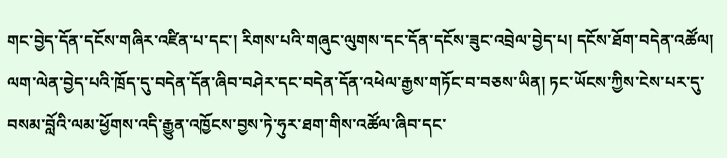གང་བྱེད་དོན་དངོས་གཞིར་འཛིན་པ་དང་། རིགས་པའི་གཞུང་ལུགས་དང་དོན་དངོས་ཟུང་འབྲེལ་བྱེད་པ། དངོས་ཐོག་བདེན་འཚོལ། ལག་ལེན་བྱེད་པའི་ཁྲོད་དུ་བདེན་དོན་ཞིབ་བཤེར་དང་བདེན་དོན་འཕེལ་རྒྱས་གཏོང་བ་བཅས་ཡིན། ཏང་ཡོངས་ཀྱིས་ངེས་པར་དུ་བསམ་བློའི་ལམ་ཕྱོགས་འདི་རྒྱུན་འཁྱོངས་བྱས་ཏེ་ཧུར་ཐག་གིས་འཚོལ་ཞིབ་དང་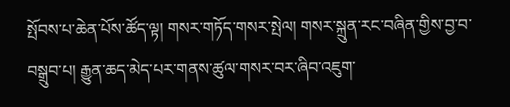སྤོབས་པ་ཆེན་པོས་ཚོད་ལྟ། གསར་གཏོད་གསར་སྤེལ། གསར་སྐྲུན་རང་བཞིན་གྱིས་བྱ་བ་བསྒྲུབ་པ། རྒྱུན་ཆད་མེད་པར་གནས་ཚུལ་གསར་བར་ཞིབ་འཇུག་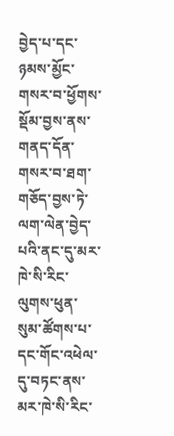བྱེད་པ་དང་ཉམས་མྱོང་གསར་བ་ཕྱོགས་སྡོམ་བྱས་ནས་གནད་དོན་གསར་བ་ཐག་གཅོད་བྱས་ཏེ་ལག་ལེན་བྱེད་པའི་ནང་དུ་མར་ཁེ་སི་རིང་ལུགས་ཕུན་སུམ་ཚོགས་པ་དང་གོང་འཕེལ་དུ་བཏང་ནས་མར་ཁེ་སི་རིང་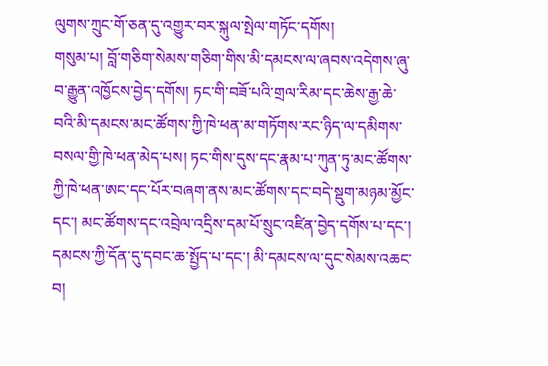ལུགས་ཀྲུང་གོ་ཅན་དུ་འགྱུར་བར་སྐུལ་སྤེལ་གཏོང་དགོས།
གསུམ་པ། བློ་གཅིག་སེམས་གཅིག་གིས་མི་དམངས་ལ་ཞབས་འདེགས་ཞུ་བ་རྒྱུན་འཁྱོངས་བྱེད་དགོས། ཏང་གི་བཟོ་པའི་གྲལ་རིམ་དང་ཆེས་རྒྱ་ཆེ་བའི་མི་དམངས་མང་ཚོགས་ཀྱི་ཁེ་ཕན་མ་གཏོགས་རང་ཉིད་ལ་དམིགས་བསལ་གྱི་ཁེ་ཕན་མེད་པས། ཏང་གིས་དུས་དང་རྣམ་པ་ཀུན་ཏུ་མང་ཚོགས་ཀྱི་ཁེ་ཕན་ཨང་དང་པོར་བཞག་ནས་མང་ཚོགས་དང་བདེ་སྡུག་མཉམ་མྱོང་དང་། མང་ཚོགས་དང་འབྲེལ་འདྲིས་དམ་པོ་སྲུང་འཛིན་བྱེད་དགོས་པ་དང་། དམངས་ཀྱི་དོན་དུ་དབང་ཆ་སྤྱོད་པ་དང་། མི་དམངས་ལ་དུང་སེམས་འཆང་བ།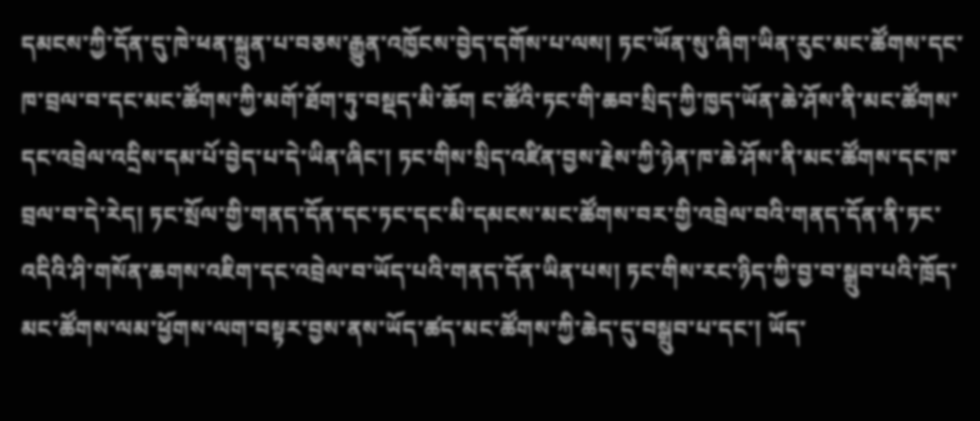དམངས་ཀྱི་དོན་དུ་ཁེ་ཕན་སྐྲུན་པ་བཅས་རྒྱུན་འཁྱོངས་བྱེད་དགོས་པ་ལས། ཏང་ཡོན་སུ་ཞིག་ཡིན་རུང་མང་ཚོགས་དང་ཁ་བྲལ་བ་དང་མང་ཚོགས་ཀྱི་མགོ་ཐོག་ཏུ་བསྡད་མི་ཆོག ང་ཚོའི་ཏང་གི་ཆབ་སྲིད་ཀྱི་ཁྱད་ཡོན་ཆེ་ཤོས་ནི་མང་ཚོགས་དང་འབྲེལ་འདྲིས་དམ་པོ་བྱེད་པ་དེ་ཡིན་ཞིང་། ཏང་གིས་སྲིད་འཛིན་བྱས་རྗེས་ཀྱི་ཉེན་ཁ་ཆེ་ཤོས་ནི་མང་ཚོགས་དང་ཁ་བྲལ་བ་དེ་རེད། ཏང་སྲོལ་གྱི་གནད་དོན་དང་ཏང་དང་མི་དམངས་མང་ཚོགས་བར་གྱི་འབྲེལ་བའི་གནད་དོན་ནི་ཏང་འདིའི་ཤི་གསོན་ཆགས་འཇིག་དང་འབྲེལ་བ་ཡོད་པའི་གནད་དོན་ཡིན་པས། ཏང་གིས་རང་ཉིད་ཀྱི་བྱ་བ་སྒྲུབ་པའི་ཁྲོད་མང་ཚོགས་ལམ་ཕྱོགས་ལག་བསྟར་བྱས་ནས་ཡོད་ཚད་མང་ཚོགས་ཀྱི་ཆེད་དུ་བསྒྲུབ་པ་དང་། ཡོད་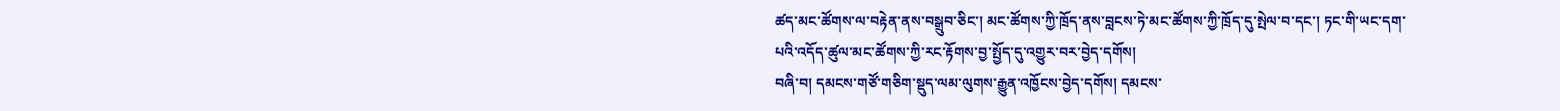ཚད་མང་ཚོགས་ལ་བརྟེན་ནས་བསྒྲུབ་ཅིང་། མང་ཚོགས་ཀྱི་ཁྲོད་ནས་བླངས་ཏེ་མང་ཚོགས་ཀྱི་ཁྲོད་དུ་སྤེལ་བ་དང་། ཏང་གི་ཡང་དག་པའི་འདོད་ཚུལ་མང་ཚོགས་ཀྱི་རང་རྟོགས་བྱ་སྤྱོད་དུ་འགྱུར་བར་བྱེད་དགོས།
བཞི་བ། དམངས་གཙོ་གཅིག་སྡུད་ལམ་ལུགས་རྒྱུན་འཁྱོངས་བྱེད་དགོས། དམངས་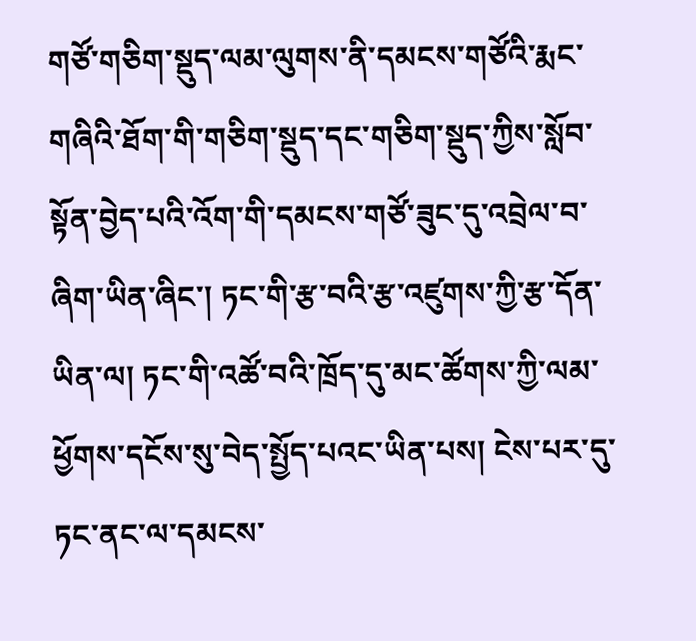གཙོ་གཅིག་སྡུད་ལམ་ལུགས་ནི་དམངས་གཙོའི་རྨང་གཞིའི་ཐོག་གི་གཅིག་སྡུད་དང་གཅིག་སྡུད་ཀྱིས་སློབ་སྟོན་བྱེད་པའི་འོག་གི་དམངས་གཙོ་ཟུང་དུ་འབྲེལ་བ་ཞིག་ཡིན་ཞིང་། ཏང་གི་རྩ་བའི་རྩ་འཛུགས་ཀྱི་རྩ་དོན་ཡིན་ལ། ཏང་གི་འཚོ་བའི་ཁྲོད་དུ་མང་ཚོགས་ཀྱི་ལམ་ཕྱོགས་དངོས་སུ་བེད་སྤྱོད་པའང་ཡིན་པས། ངེས་པར་དུ་ཏང་ནང་ལ་དམངས་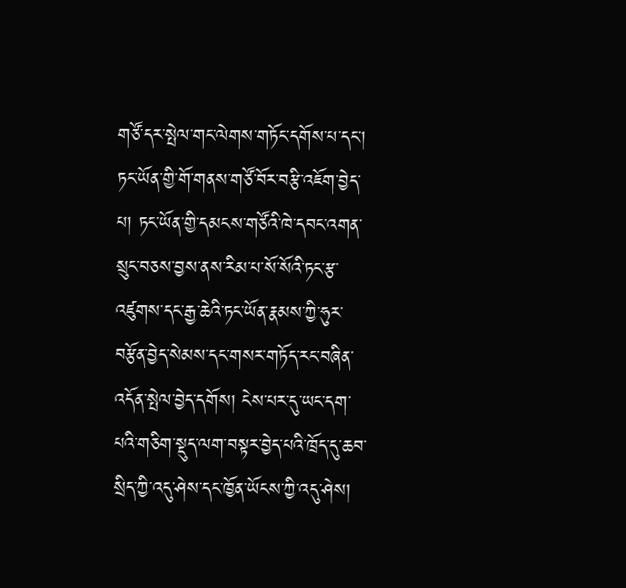གཙོ་དར་སྤེལ་གང་ལེགས་གཏོང་དགོས་པ་དང་། ཏང་ཡོན་གྱི་གོ་གནས་གཙོ་བོར་བརྩི་འཇོག་བྱེད་པ། ཏང་ཡོན་གྱི་དམངས་གཙོའི་ཁེ་དབང་འགན་སྲུང་བཅས་བྱས་ནས་རིམ་པ་སོ་སོའི་ཏང་རྩ་འཛུགས་དང་རྒྱ་ཆེའི་ཏང་ཡོན་རྣམས་ཀྱི་ཧུར་བརྩོན་བྱེད་སེམས་དང་གསར་གཏོད་རང་བཞིན་འདོན་སྤེལ་བྱེད་དགོས། ངེས་པར་དུ་ཡང་དག་པའི་གཅིག་སྡུད་ལག་བསྟར་བྱེད་པའི་ཁྲོད་དུ་ཆབ་སྲིད་ཀྱི་འདུ་ཤེས་དང་ཁྱོན་ཡོངས་ཀྱི་འདུ་ཤེས།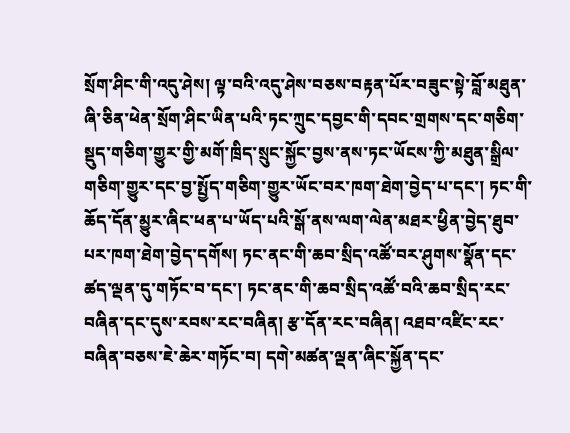སྲོག་ཤིང་གི་འདུ་ཤེས། ལྟ་བའི་འདུ་ཤེས་བཅས་བརྟན་པོར་བཟུང་སྟེ་བློ་མཐུན་ཞི་ཅིན་ཕེན་སྲོག་ཤིང་ཡིན་པའི་ཏང་ཀྲུང་དབྱང་གི་དབང་གྲགས་དང་གཅིག་སྡུད་གཅིག་གྱུར་གྱི་མགོ་ཁྲིད་སྲུང་སྐྱོང་བྱས་ནས་ཏང་ཡོངས་ཀྱི་མཐུན་སྒྲིལ་གཅིག་གྱུར་དང་བྱ་སྤྱོད་གཅིག་གྱུར་ཡོང་བར་ཁག་ཐེག་བྱེད་པ་དང་། ཏང་གི་ཆོད་དོན་མྱུར་ཞིང་ཕན་པ་ཡོད་པའི་སྒོ་ནས་ལག་ལེན་མཐར་ཕྱིན་བྱེད་ཐུབ་པར་ཁག་ཐེག་བྱེད་དགོས། ཏང་ནང་གི་ཆབ་སྲིད་འཚོ་བར་ཤུགས་སྣོན་དང་ཚད་ལྡན་དུ་གཏོང་བ་དང་། ཏང་ནང་གི་ཆབ་སྲིད་འཚོ་བའི་ཆབ་སྲིད་རང་བཞིན་དང་དུས་རབས་རང་བཞིན། རྩ་དོན་རང་བཞིན། འཐབ་འཛིང་རང་བཞིན་བཅས་ཇེ་ཆེར་གཏོང་བ། དགེ་མཚན་ལྡན་ཞིང་སྐྱོན་དང་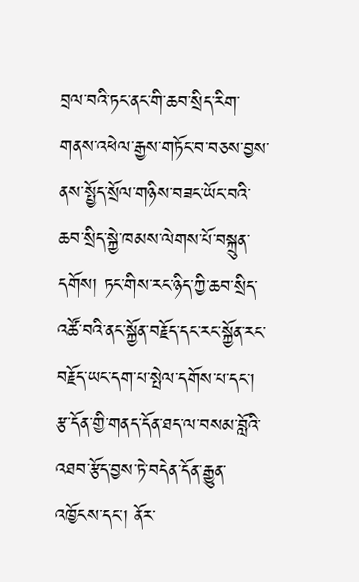བྲལ་བའི་ཏང་ནང་གི་ཆབ་སྲིད་རིག་གནས་འཕེལ་རྒྱས་གཏོང་བ་བཅས་བྱས་ནས་སྤྱོད་སྲོལ་གཉིས་བཟང་ཡོང་བའི་ཆབ་སྲིད་སྐྱེ་ཁམས་ལེགས་པོ་བསྐྲུན་དགོས། ཏང་གིས་རང་ཉིད་ཀྱི་ཆབ་སྲིད་འཚོ་བའི་ནང་སྐྱོན་བརྗོད་དང་རང་སྐྱོན་རང་བརྗོད་ཡང་དག་པ་སྤེལ་དགོས་པ་དང་། རྩ་དོན་གྱི་གནད་དོན་ཐད་ལ་བསམ་བློའི་འཐབ་རྩོད་བྱས་ཏེ་བདེན་དོན་རྒྱུན་འཁྱོངས་དང་། ནོར་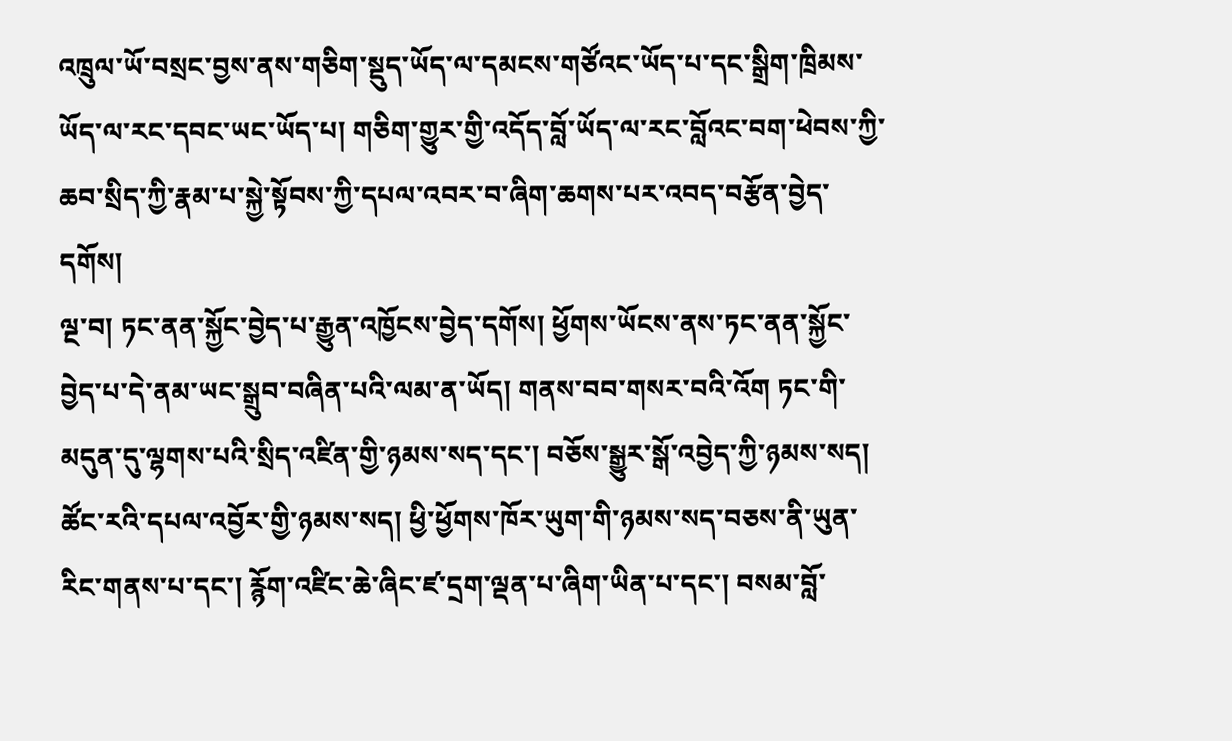འཁྲུལ་ཡོ་བསྲང་བྱས་ནས་གཅིག་སྡུད་ཡོད་ལ་དམངས་གཙོའང་ཡོད་པ་དང་སྒྲིག་ཁྲིམས་ཡོད་ལ་རང་དབང་ཡང་ཡོད་པ། གཅིག་གྱུར་གྱི་འདོད་བློ་ཡོད་ལ་རང་བློའང་བག་ཕེབས་ཀྱི་ཆབ་སྲིད་ཀྱི་རྣམ་པ་སྐྱེ་སྟོབས་ཀྱི་དཔལ་འབར་བ་ཞིག་ཆགས་པར་འབད་བརྩོན་བྱེད་དགོས།
ལྔ་བ། ཏང་ནན་སྐྱོང་བྱེད་པ་རྒྱུན་འཁྱོངས་བྱེད་དགོས། ཕྱོགས་ཡོངས་ནས་ཏང་ནན་སྐྱོང་བྱེད་པ་དེ་ནམ་ཡང་སྒྲུབ་བཞིན་པའི་ལམ་ན་ཡོད། གནས་བབ་གསར་བའི་འོག ཏང་གི་མདུན་དུ་ལྷགས་པའི་སྲིད་འཛིན་གྱི་ཉམས་སད་དང་། བཅོས་སྒྱུར་སྒོ་འབྱེད་ཀྱི་ཉམས་སད། ཚོང་རའི་དཔལ་འབྱོར་གྱི་ཉམས་སད། ཕྱི་ཕྱོགས་ཁོར་ཡུག་གི་ཉམས་སད་བཅས་ནི་ཡུན་རིང་གནས་པ་དང་། རྙོག་འཛིང་ཆེ་ཞིང་ཛ་དྲག་ལྡན་པ་ཞིག་ཡིན་པ་དང་། བསམ་བློ་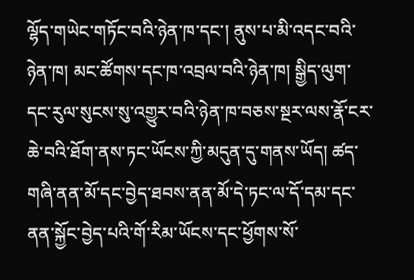ལྷོད་གཡེང་གཏོང་བའི་ཉེན་ཁ་དང་། ནུས་པ་མི་འདང་བའི་ཉེན་ཁ། མང་ཚོགས་དང་ཁ་འབྲལ་བའི་ཉེན་ཁ། སྒྱིད་ལུག་དང་རུལ་སུངས་སུ་འགྱུར་བའི་ཉེན་ཁ་བཅས་སྔར་ལས་རྣོ་ངར་ཆེ་བའི་ཐོག་ནས་ཏང་ཡོངས་ཀྱི་མདུན་དུ་གནས་ཡོད། ཚད་གཞི་ནན་མོ་དང་བྱེད་ཐབས་ནན་མོ་དེ་ཏང་ལ་དོ་དམ་དང་ནན་སྐྱོང་བྱེད་པའི་གོ་རིམ་ཡོངས་དང་ཕྱོགས་སོ་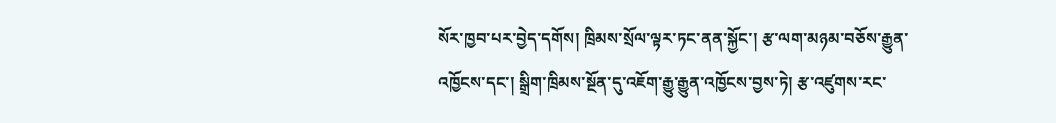སོར་ཁྱབ་པར་བྱེད་དགོས། ཁྲིམས་སྲོལ་ལྟར་ཏང་ནན་སྐྱོང་། རྩ་ལག་མཉམ་བཅོས་རྒྱུན་འཁྱོངས་དང་། སྒྲིག་ཁྲིམས་སྔོན་དུ་འཇོག་རྒྱུ་རྒྱུན་འཁྱོངས་བྱས་ཏེ། རྩ་འཛུགས་རང་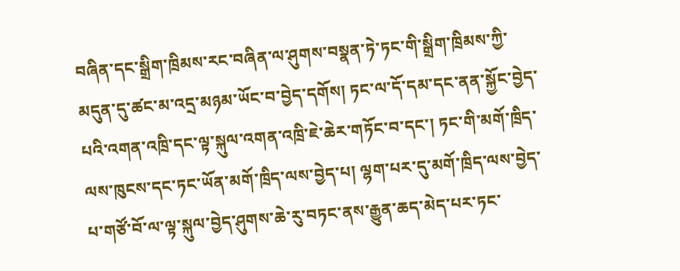བཞིན་དང་སྒྲིག་ཁྲིམས་རང་བཞིན་ལ་ཤུགས་བསྣན་ཏེ་ཏང་གི་སྒྲིག་ཁྲིམས་ཀྱི་མདུན་དུ་ཚང་མ་འདྲ་མཉམ་ཡོང་བ་བྱེད་དགོས། ཏང་ལ་དོ་དམ་དང་ནན་སྐྱོང་བྱེད་པའི་འགན་འཁྲི་དང་ལྟ་སྐུལ་འགན་འཁྲི་ཇེ་ཆེར་གཏོང་བ་དང་། ཏང་གི་མགོ་ཁྲིད་ལས་ཁུངས་དང་ཏང་ཡོན་མགོ་ཁྲིད་ལས་བྱེད་པ། ལྷག་པར་དུ་མགོ་ཁྲིད་ལས་བྱེད་པ་གཙོ་བོ་ལ་ལྟ་སྐུལ་བྱེད་ཤུགས་ཆེ་རུ་བཏང་ནས་རྒྱུན་ཆད་མེད་པར་ཏང་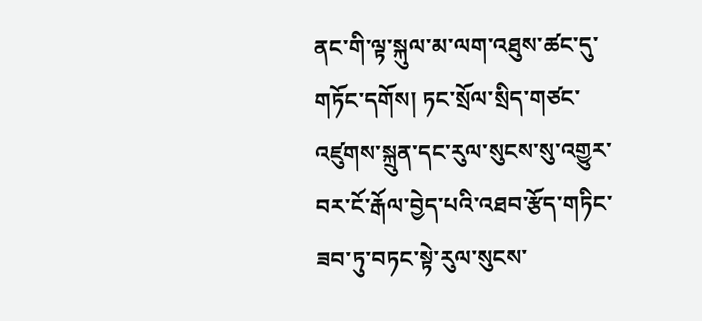ནང་གི་ལྟ་སྐུལ་མ་ལག་འཐུས་ཚང་དུ་གཏོང་དགོས། ཏང་སྲོལ་སྲིད་གཙང་འཛུགས་སྐྲུན་དང་རུལ་སུངས་སུ་འགྱུར་བར་ངོ་རྒོལ་བྱེད་པའི་འཐབ་རྩོད་གཏིང་ཟབ་ཏུ་བཏང་སྟེ་རུལ་སུངས་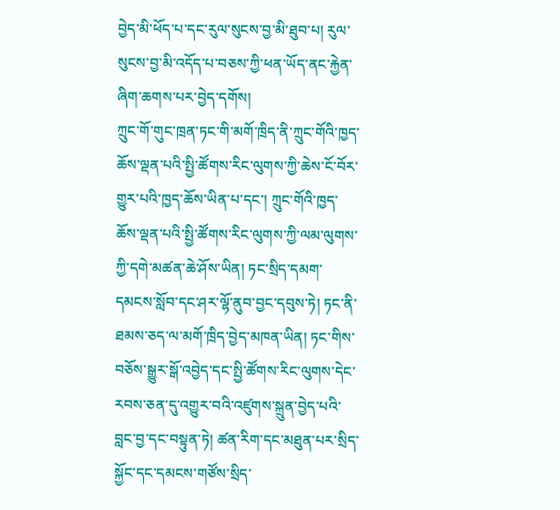བྱེད་མི་ཕོད་པ་དང་རུལ་སུངས་བྱ་མི་ཐུབ་པ། རུལ་སུངས་བྱ་མི་འདོད་པ་བཅས་ཀྱི་ཕན་ཡོད་ནང་རྐྱེན་ཞིག་ཆགས་པར་བྱེད་དགོས།
ཀྲུང་གོ་གུང་ཁྲན་ཏང་གི་མགོ་ཁྲིད་ནི་ཀྲུང་གོའི་ཁྱད་ཆོས་ལྡན་པའི་སྤྱི་ཚོགས་རིང་ལུགས་ཀྱི་ཆེས་ངོ་བོར་གྱུར་པའི་ཁྱད་ཆོས་ཡིན་པ་དང་། ཀྲུང་གོའི་ཁྱད་ཆོས་ལྡན་པའི་སྤྱི་ཚོགས་རིང་ལུགས་ཀྱི་ལམ་ལུགས་ཀྱི་དགེ་མཚན་ཆེ་ཤོས་ཡིན། ཏང་སྲིད་དམག་དམངས་སློབ་དང་ཤར་ལྷོ་ནུབ་བྱང་དབུས་ཏེ། ཏང་ནི་ཐམས་ཅད་ལ་མགོ་ཁྲིད་བྱེད་མཁན་ཡིན། ཏང་གིས་བཅོས་སྒྱུར་སྒོ་འབྱེད་དང་སྤྱི་ཚོགས་རིང་ལུགས་དེང་རབས་ཅན་དུ་འགྱུར་བའི་འཛུགས་སྐྲུན་བྱེད་པའི་བླང་བྱ་དང་བསྟུན་ཏེ། ཚན་རིག་དང་མཐུན་པར་སྲིད་སྐྱོང་དང་དམངས་གཙོས་སྲིད་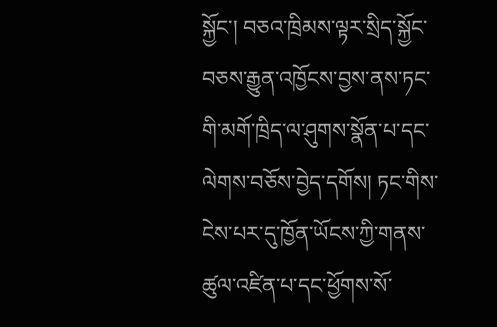སྐྱོང་། བཅའ་ཁྲིམས་ལྟར་སྲིད་སྐྱོང་བཅས་རྒྱུན་འཁྱོངས་བྱས་ནས་ཏང་གི་མགོ་ཁྲིད་ལ་ཤུགས་སྣོན་པ་དང་ལེགས་བཅོས་བྱེད་དགོས། ཏང་གིས་ངེས་པར་དུ་ཁྱོན་ཡོངས་ཀྱི་གནས་ཚུལ་འཛིན་པ་དང་ཕྱོགས་སོ་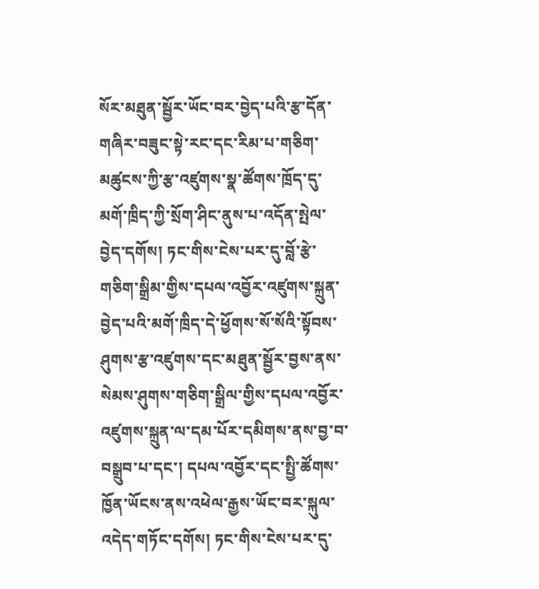སོར་མཐུན་སྦྱོར་ཡོང་བར་བྱེད་པའི་རྩ་དོན་གཞིར་བཟུང་སྟེ་རང་དང་རིམ་པ་གཅིག་མཚུངས་ཀྱི་རྩ་འཛུགས་སྣ་ཚོགས་ཁྲོད་དུ་མགོ་ཁྲིད་ཀྱི་སྲོག་ཤིང་ནུས་པ་འདོན་སྤེལ་བྱེད་དགོས། ཏང་གིས་ངེས་པར་དུ་བློ་རྩེ་གཅིག་སྒྲིམ་གྱིས་དཔལ་འབྱོར་འཛུགས་སྐྲུན་བྱེད་པའི་མགོ་ཁྲིད་དེ་ཕྱོགས་སོ་སོའི་སྟོབས་ཤུགས་རྩ་འཛུགས་དང་མཐུན་སྦྱོར་བྱས་ནས་སེམས་ཤུགས་གཅིག་སྒྲིལ་གྱིས་དཔལ་འབྱོར་འཛུགས་སྐྲུན་ལ་དམ་པོར་དམིགས་ནས་བྱ་བ་བསྒྲུབ་པ་དང་། དཔལ་འབྱོར་དང་སྤྱི་ཚོགས་ཁྱོན་ཡོངས་ནས་འཕེལ་རྒྱས་ཡོང་བར་སྐུལ་འདེད་གཏོང་དགོས། ཏང་གིས་ངེས་པར་དུ་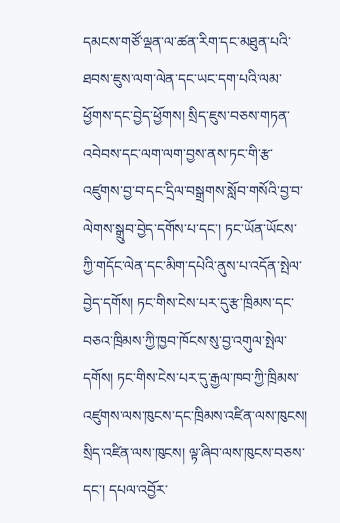དམངས་གཙོ་ལྡན་ལ་ཚན་རིག་དང་མཐུན་པའི་ཐབས་ཇུས་ལག་ལེན་དང་ཡང་དག་པའི་ལམ་ཕྱོགས་དང་བྱེད་ཕྱོགས། སྲིད་ཇུས་བཅས་གཏན་འབེབས་དང་ལག་ལག་བྱས་ནས་ཏང་གི་རྩ་འཛུགས་བྱ་བ་དང་དྲིལ་བསྒྲགས་སློབ་གསོའི་བྱ་བ་ལེགས་སྒྲུབ་བྱེད་དགོས་པ་དང་། ཏང་ཡོན་ཡོངས་ཀྱི་གདོང་ལེན་དང་མིག་དཔེའི་ནུས་པ་འདོན་སྤེལ་བྱེད་དགོས། ཏང་གིས་ངེས་པར་དུ་རྩ་ཁྲིམས་དང་བཅའ་ཁྲིམས་ཀྱི་ཁྱབ་ཁོངས་སུ་བྱ་འགུལ་སྤེལ་དགོས། ཏང་གིས་ངེས་པར་དུ་རྒྱལ་ཁབ་ཀྱི་ཁྲིམས་འཛུགས་ལས་ཁུངས་དང་ཁྲིམས་འཛིན་ལས་ཁུངས། སྲིད་འཛིན་ལས་ཁུངས། ལྟ་ཞིབ་ལས་ཁུངས་བཅས་དང་། དཔལ་འབྱོར་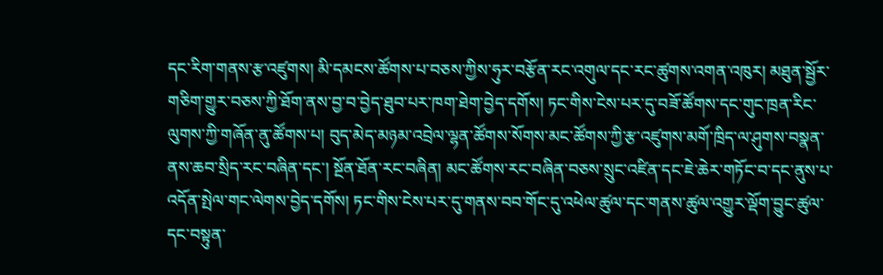དང་རིག་གནས་རྩ་འཛུགས། མི་དམངས་ཚོགས་པ་བཅས་ཀྱིས་ཧུར་བརྩོན་རང་འགུལ་དང་རང་ཚུགས་འགན་འཁུར། མཐུན་སྦྱོར་གཅིག་གྱུར་བཅས་ཀྱི་ཐོག་ནས་བྱ་བ་བྱེད་ཐུབ་པར་ཁག་ཐེག་བྱེད་དགོས། ཏང་གིས་ངེས་པར་དུ་བཟོ་ཚོགས་དང་གུང་ཁྲན་རིང་ལུགས་ཀྱི་གཞོན་ནུ་ཚོགས་པ། བུད་མེད་མཉམ་འབྲེལ་ལྷན་ཚོགས་སོགས་མང་ཚོགས་ཀྱི་རྩ་འཛུགས་མགོ་ཁྲིད་ལ་ཤུགས་བསྣན་ནས་ཆབ་སྲིད་རང་བཞིན་དང་། སྔོན་ཐོན་རང་བཞིན། མང་ཚོགས་རང་བཞིན་བཅས་སྲུང་འཛིན་དང་ཇེ་ཆེར་གཏོང་བ་དང་ནུས་པ་འདོན་སྤེལ་གང་ལེགས་བྱེད་དགོས། ཏང་གིས་ངེས་པར་དུ་གནས་བབ་གོང་དུ་འཕེལ་ཚུལ་དང་གནས་ཚུལ་འགྱུར་ལྡོག་བྱུང་ཚུལ་དང་བསྟུན་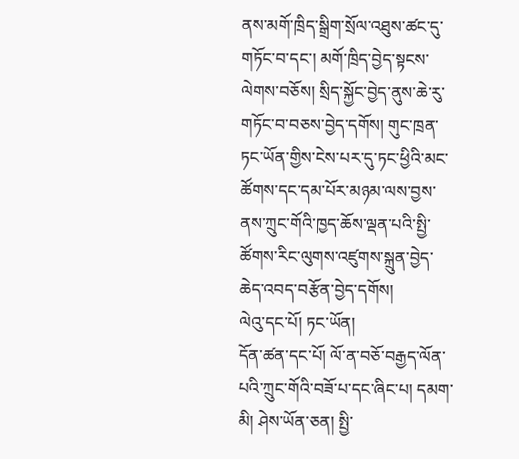ནས་མགོ་ཁྲིད་སྒྲིག་སྲོལ་འཐུས་ཚང་དུ་གཏོང་བ་དང་། མགོ་ཁྲིད་བྱེད་སྟངས་ལེགས་བཅོས། སྲིད་སྐྱོང་བྱེད་ནུས་ཆེ་རུ་གཏོང་བ་བཅས་བྱེད་དགོས། གུང་ཁྲན་ཏང་ཡོན་གྱིས་ངེས་པར་དུ་ཏང་ཕྱིའི་མང་ཚོགས་དང་དམ་པོར་མཉམ་ལས་བྱས་ནས་ཀྲུང་གོའི་ཁྱད་ཆོས་ལྡན་པའི་སྤྱི་ཚོགས་རིང་ལུགས་འཛུགས་སྐྲུན་བྱེད་ཆེད་འབད་བརྩོན་བྱེད་དགོས།
ལེའུ་དང་པོ། ཏང་ཡོན།
དོན་ཚན་དང་པོ། ལོ་ན་བཅོ་བརྒྱད་ལོན་པའི་ཀྲུང་གོའི་བཟོ་པ་དང་ཞིང་པ། དམག་མི། ཤེས་ཡོན་ཅན། སྤྱི་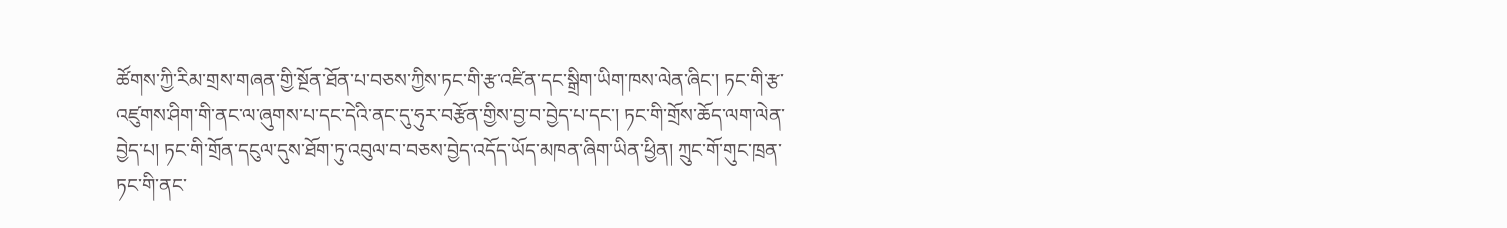ཚོགས་ཀྱི་རིམ་གྲས་གཞན་གྱི་སྔོན་ཐོན་པ་བཅས་ཀྱིས་ཏང་གི་རྩ་འཛིན་དང་སྒྲིག་ཡིག་ཁས་ལེན་ཞིང་། ཏང་གི་རྩ་འཛུགས་ཤིག་གི་ནང་ལ་ཞུགས་པ་དང་དེའི་ནང་དུ་ཧུར་བརྩོན་གྱིས་བྱ་བ་བྱེད་པ་དང་། ཏང་གི་གྲོས་ཆོད་ལག་ལེན་བྱེད་པ། ཏང་གི་གྲོན་དངུལ་དུས་ཐོག་ཏུ་འབུལ་བ་བཅས་བྱེད་འདོད་ཡོད་མཁན་ཞིག་ཡིན་ཕྱིན། ཀྲུང་གོ་གུང་ཁྲན་ཏང་གི་ནང་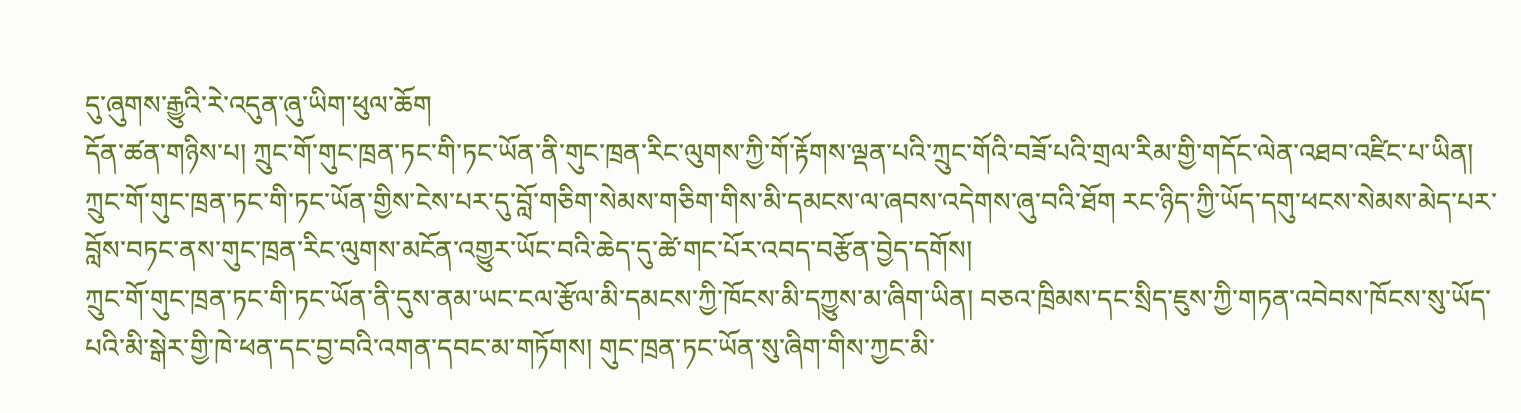དུ་ཞུགས་རྒྱུའི་རེ་འདུན་ཞུ་ཡིག་ཕུལ་ཆོག
དོན་ཚན་གཉིས་པ། ཀྲུང་གོ་གུང་ཁྲན་ཏང་གི་ཏང་ཡོན་ནི་གུང་ཁྲན་རིང་ལུགས་ཀྱི་གོ་རྟོགས་ལྡན་པའི་ཀྲུང་གོའི་བཟོ་པའི་གྲལ་རིམ་གྱི་གདོང་ལེན་འཐབ་འཛིང་པ་ཡིན།
ཀྲུང་གོ་གུང་ཁྲན་ཏང་གི་ཏང་ཡོན་གྱིས་ངེས་པར་དུ་བློ་གཅིག་སེམས་གཅིག་གིས་མི་དམངས་ལ་ཞབས་འདེགས་ཞུ་བའི་ཐོག རང་ཉིད་ཀྱི་ཡོད་དགུ་ཕངས་སེམས་མེད་པར་བློས་བཏང་ནས་གུང་ཁྲན་རིང་ལུགས་མངོན་འགྱུར་ཡོང་བའི་ཆེད་དུ་ཚེ་གང་པོར་འབད་བརྩོན་བྱེད་དགོས།
ཀྲུང་གོ་གུང་ཁྲན་ཏང་གི་ཏང་ཡོན་ནི་དུས་ནམ་ཡང་ངལ་རྩོལ་མི་དམངས་ཀྱི་ཁོངས་མི་དཀྱུས་མ་ཞིག་ཡིན། བཅའ་ཁྲིམས་དང་སྲིད་ཇུས་ཀྱི་གཏན་འབེབས་ཁོངས་སུ་ཡོད་པའི་མི་སྒེར་གྱི་ཁེ་ཕན་དང་བྱ་བའི་འགན་དབང་མ་གཏོགས། གུང་ཁྲན་ཏང་ཡོན་སུ་ཞིག་གིས་ཀྱང་མི་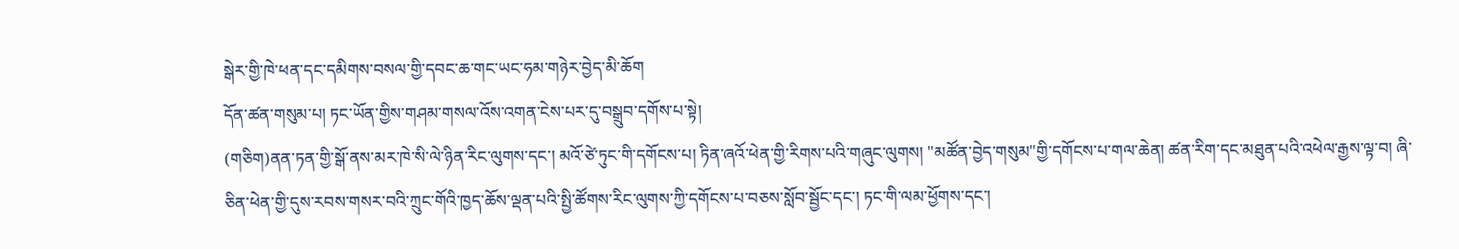སྒེར་གྱི་ཁེ་ཕན་དང་དམིགས་བསལ་གྱི་དབང་ཆ་གང་ཡང་ཧམ་གཉེར་བྱེད་མི་ཆོག
དོན་ཚན་གསུམ་པ། ཏང་ཡོན་གྱིས་གཤམ་གསལ་འོས་འགན་ངེས་པར་དུ་བསྒྲུབ་དགོས་པ་སྟེ།
(གཅིག)ནན་ཏན་གྱི་སྒོ་ནས་མར་ཁེ་སི་ལེ་ཉིན་རིང་ལུགས་དང་། མའོ་ཙེ་ཏུང་གི་དགོངས་པ། ཏིན་ཞའོ་ཕེན་གྱི་རིགས་པའི་གཞུང་ལུགས། "མཚོན་བྱེད་གསུམ"གྱི་དགོངས་པ་གལ་ཆེན། ཚན་རིག་དང་མཐུན་པའི་འཕེལ་རྒྱས་ལྟ་བ། ཞི་ཅིན་ཕེན་གྱི་དུས་རབས་གསར་བའི་ཀྲུང་གོའི་ཁྱད་ཆོས་ལྡན་པའི་སྤྱི་ཚོགས་རིང་ལུགས་ཀྱི་དགོངས་པ་བཅས་སློབ་སྦྱོང་དང་། ཏང་གི་ལམ་ཕྱོགས་དང་།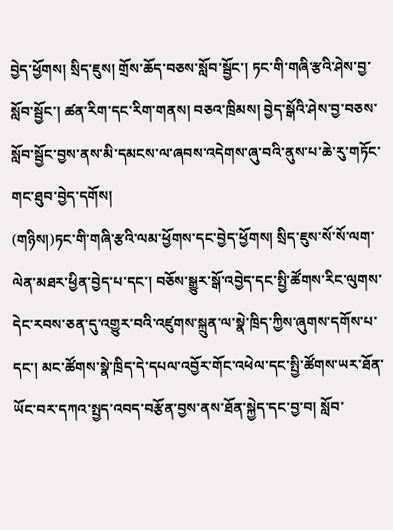བྱེད་ཕྱོགས། སྲིད་ཇུས། གྲོས་ཆོད་བཅས་སློབ་སྦྱོང་། ཏང་གི་གཞི་རྩའི་ཤེས་བྱ་སློབ་སྦྱོང་། ཚན་རིག་དང་རིག་གནས། བཅའ་ཁྲིམས། བྱེད་སྒོའི་ཤེས་བྱ་བཅས་སློབ་སྦྱོང་བྱས་ནས་མི་དམངས་ལ་ཞབས་འདེགས་ཞུ་བའི་ནུས་པ་ཆེ་རུ་གཏོང་གང་ཐུབ་བྱེད་དགོས།
(གཉིས།)ཏང་གི་གཞི་རྩའི་ལམ་ཕྱོགས་དང་བྱེད་ཕྱོགས། སྲིད་ཇུས་སོ་སོ་ལག་ལེན་མཐར་ཕྱིན་བྱེད་པ་དང་། བཅོས་སྒྱུར་སྒོ་འབྱེད་དང་སྤྱི་ཚོགས་རིང་ལུགས་དེང་རབས་ཅན་དུ་འགྱུར་བའི་འཛུགས་སྐྲུན་ལ་སྣེ་ཁྲིད་ཀྱིས་ཞུགས་དགོས་པ་དང་། མང་ཚོགས་སྣེ་ཁྲིད་དེ་དཔལ་འབྱོར་གོང་འཕེལ་དང་སྤྱི་ཚོགས་ཡར་ཐོན་ཡོང་བར་དཀའ་སྤྱད་འབད་བརྩོན་བྱས་ནས་ཐོན་སྐྱེད་དང་བྱ་བ། སློབ་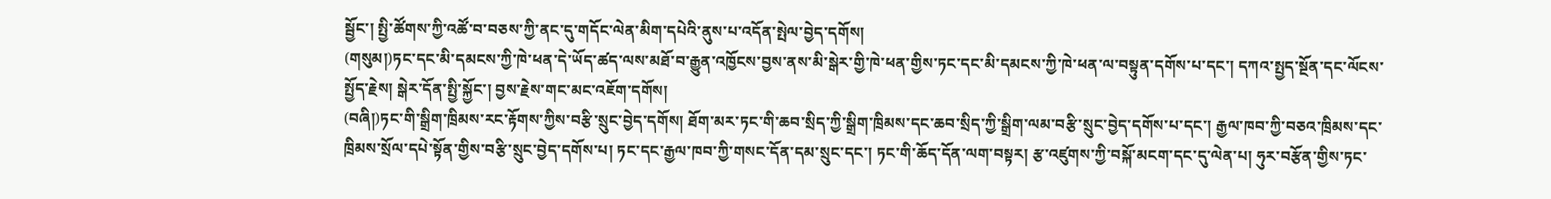སྦྱོང་། སྤྱི་ཚོགས་ཀྱི་འཚོ་བ་བཅས་ཀྱི་ནང་དུ་གདོང་ལེན་མིག་དཔེའི་ནུས་པ་འདོན་སྤེལ་བྱེད་དགོས།
(གསུམ།)ཏང་དང་མི་དམངས་ཀྱི་ཁེ་ཕན་དེ་ཡོད་ཚད་ལས་མཐོ་བ་རྒྱུན་འཁྱོངས་བྱས་ནས་མི་སྒེར་གྱི་ཁེ་ཕན་གྱིས་ཏང་དང་མི་དམངས་ཀྱི་ཁེ་ཕན་ལ་བསྟུན་དགོས་པ་དང་། དཀའ་སྤྱད་སྔོན་དང་ལོངས་སྤྱོད་རྗེས། སྒེར་དོན་སྤྱི་སྐྱོང་། བྱས་རྗེས་གང་མང་འཇོག་དགོས།
(བཞི།)ཏང་གི་སྒྲིག་ཁྲིམས་རང་རྟོགས་ཀྱིས་བརྩི་སྲུང་བྱེད་དགོས། ཐོག་མར་ཏང་གི་ཆབ་སྲིད་ཀྱི་སྒྲིག་ཁྲིམས་དང་ཆབ་སྲིད་ཀྱི་སྒྲིག་ལམ་བརྩི་སྲུང་བྱེད་དགོས་པ་དང་། རྒྱལ་ཁབ་ཀྱི་བཅའ་ཁྲིམས་དང་ཁྲིམས་སྲོལ་དཔེ་སྟོན་གྱིས་བརྩི་སྲུང་བྱེད་དགོས་པ། ཏང་དང་རྒྱལ་ཁབ་ཀྱི་གསང་དོན་དམ་སྲུང་དང་། ཏང་གི་ཆོད་དོན་ལག་བསྟར། རྩ་འཛུགས་ཀྱི་བསྐོ་མངག་དང་དུ་ལེན་པ། ཧུར་བརྩོན་གྱིས་ཏང་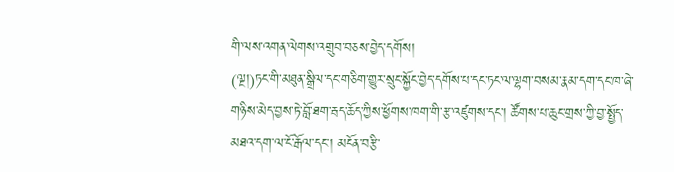གི་ལས་འགན་ལེགས་འགྲུབ་བཅས་བྱེད་དགོས།
(ལྔ།)ཏང་གི་མཐུན་སྒྲིལ་དང་གཅིག་གྱུར་སྲུང་སྐྱོང་བྱེད་དགོས་པ་དང་ཏང་ལ་ལྷག་བསམ་རྣམ་དག་དང་ཁ་ཞེ་གཉིས་མེད་བྱས་ཏེ་བློ་ཐག་རྦད་ཆོད་ཀྱིས་ཕྱོགས་ཁག་གི་རྩ་འཛུགས་དང་། ཚོགས་པ་ཆུང་གྲས་ཀྱི་བྱ་སྤྱོད་མཐའ་དག་ལ་ངོ་རྒོལ་དང་། མངོན་བརྩི་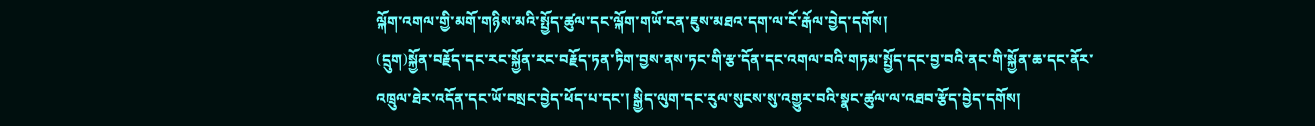ལྐོག་འགལ་གྱི་མགོ་གཉིས་མའི་སྤྱོད་ཚུལ་དང་ལྐོག་གཡོ་ངན་ཇུས་མཐའ་དག་ལ་ངོ་རྒོལ་བྱེད་དགོས།
(དྲུག)སྐྱོན་བརྗོད་དང་རང་སྐྱོན་རང་བརྗོད་ཏན་ཏིག་བྱས་ནས་ཏང་གི་རྩ་དོན་དང་འགལ་བའི་གཏམ་སྤྱོད་དང་བྱ་བའི་ནང་གི་སྐྱོན་ཆ་དང་ནོར་འཁྲུལ་ཐེར་འདོན་དང་ཡོ་བསྲང་བྱེད་ཕོད་པ་དང་། སྒྱིད་ལུག་དང་རུལ་སུངས་སུ་འགྱུར་བའི་སྣང་ཚུལ་ལ་འཐབ་རྩོད་བྱེད་དགོས།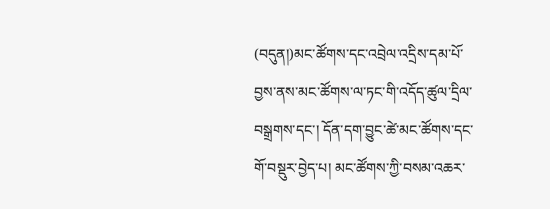(བདུན།)མང་ཚོགས་དང་འབྲེལ་འདྲིས་དམ་པོ་བྱས་ནས་མང་ཚོགས་ལ་ཏང་གི་འདོད་ཚུལ་དྲིལ་བསྒྲགས་དང་། དོན་དག་བྱུང་ཚེ་མང་ཚོགས་དང་གོ་བསྡུར་བྱེད་པ། མང་ཚོགས་ཀྱི་བསམ་འཆར་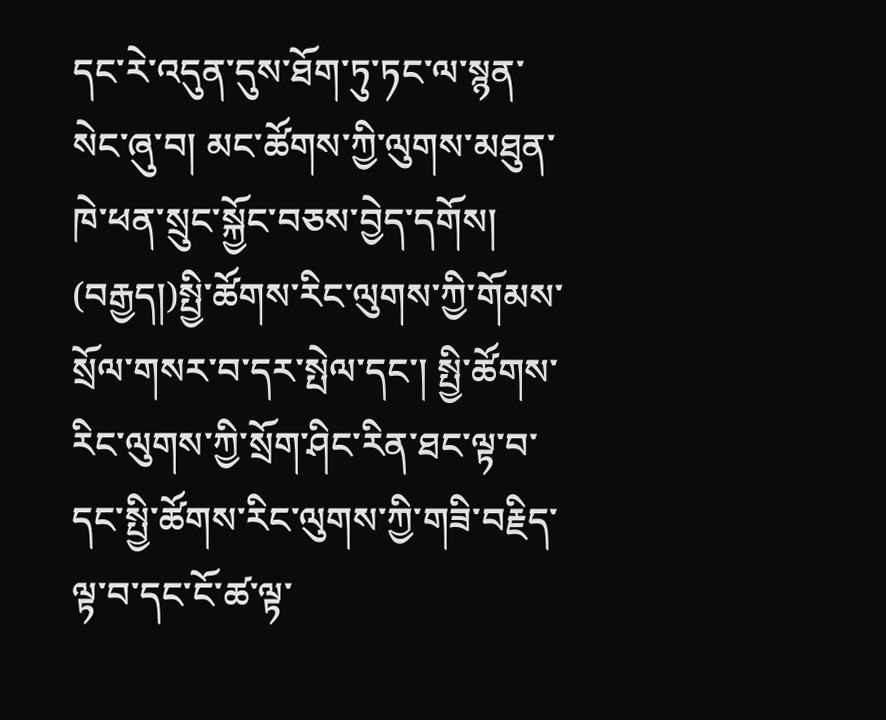དང་རེ་འདུན་དུས་ཐོག་ཏུ་ཏང་ལ་སྙན་སེང་ཞུ་བ། མང་ཚོགས་ཀྱི་ལུགས་མཐུན་ཁེ་ཕན་སྲུང་སྐྱོང་བཅས་བྱེད་དགོས།
(བརྒྱད།)སྤྱི་ཚོགས་རིང་ལུགས་ཀྱི་གོམས་སྲོལ་གསར་བ་དར་སྤེལ་དང་། སྤྱི་ཚོགས་རིང་ལུགས་ཀྱི་སྲོག་ཤིང་རིན་ཐང་ལྟ་བ་དང་སྤྱི་ཚོགས་རིང་ལུགས་ཀྱི་གཟི་བརྗིད་ལྟ་བ་དང་ངོ་ཚ་ལྟ་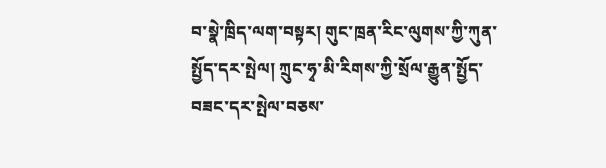བ་སྣེ་ཁྲིད་ལག་བསྟར། གུང་ཁྲན་རིང་ལུགས་ཀྱི་ཀུན་སྤྱོད་དར་སྤེལ། ཀྲུང་ཧྭ་མི་རིགས་ཀྱི་སྲོལ་རྒྱུན་སྤྱོད་བཟང་དར་སྤེལ་བཅས་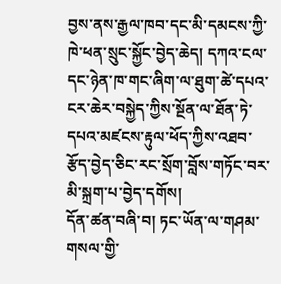བྱས་ནས་རྒྱལ་ཁབ་དང་མི་དམངས་ཀྱི་ཁེ་ཕན་སྲུང་སྐྱོང་བྱེད་ཆེད། དཀའ་ངལ་དང་ཉེན་ཁ་གང་ཞིག་ལ་ཐུག་ཚེ་དཔའ་ངར་ཆེར་བསྐྱེད་ཀྱིས་སྔོན་ལ་ཐོན་ཏེ་དཔའ་མཛངས་རྟུལ་ཕོད་ཀྱིས་འཐབ་རྩོད་བྱེད་ཅིང་རང་སྲོག་བློས་གཏོང་བར་མི་སྐྲག་པ་བྱེད་དགོས།
དོན་ཚན་བཞི་བ། ཏང་ཡོན་ལ་གཤམ་གསལ་གྱི་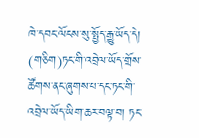ཁེ་དབང་ལོངས་སུ་སྤྱོད་རྒྱུ་ཡོད་དེ།
(གཅིག)ཏང་གི་འབྲེལ་ཡོད་གྲོས་ཚོགས་ནང་ཞུགས་པ་དང་ཏང་གི་འབྲེལ་ཡོད་ཡིག་ཆར་བལྟ་བ། ཏང་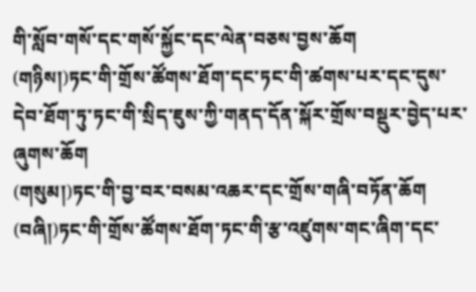གི་སློབ་གསོ་དང་གསོ་སྐྱོང་དང་ལེན་བཅས་བྱས་ཆོག
(གཉིས།)ཏང་གི་གྲོས་ཚོགས་ཐོག་དང་ཏང་གི་ཚགས་པར་དང་དུས་དེབ་ཐོག་ཏུ་ཏང་གི་སྲིད་ཇུས་ཀྱི་གནད་དོན་སྐོར་གྲོས་བསྡུར་བྱེད་པར་ཞུགས་ཆོག
(གསུམ།)ཏང་གི་བྱ་བར་བསམ་འཆར་དང་གྲོས་གཞི་བཏོན་ཆོག
(བཞི།)ཏང་གི་གྲོས་ཚོགས་ཐོག་ཏང་གི་རྩ་འཛུགས་གང་ཞིག་དང་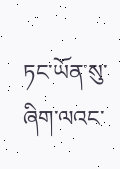ཏང་ཡོན་སུ་ཞིག་ལའང་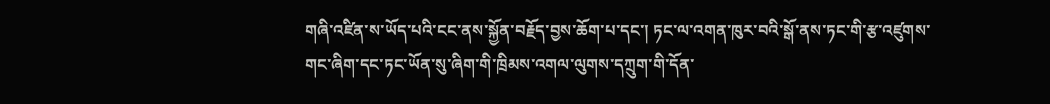གཞི་འཛིན་ས་ཡོད་པའི་ངང་ནས་སྐྱོན་བརྗོད་བྱས་ཆོག་པ་དང་། ཏང་ལ་འགན་ཁུར་བའི་སྒོ་ནས་ཏང་གི་རྩ་འཛུགས་གང་ཞིག་དང་ཏང་ཡོན་སུ་ཞིག་གི་ཁྲིམས་འགལ་ལུགས་དཀྲུག་གི་དོན་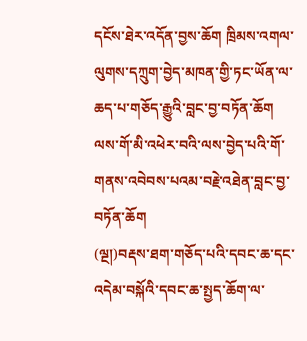དངོས་ཐེར་འདོན་བྱས་ཆོག ཁྲིམས་འགལ་ལུགས་དཀྲུག་བྱེད་མཁན་གྱི་ཏང་ཡོན་ལ་ཆད་པ་གཅོད་རྒྱུའི་བླང་བྱ་བཏོན་ཆོག ལས་གོ་མི་འཕེར་བའི་ལས་བྱེད་པའི་གོ་གནས་འབེབས་པའམ་བརྗེ་འཐེན་བླང་བྱ་བཏོན་ཆོག
(ལྔ།)བརྡས་ཐག་གཅོད་པའི་དབང་ཆ་དང་འདེམ་བསྐོའི་དབང་ཆ་སྤྱད་ཆོག་ལ་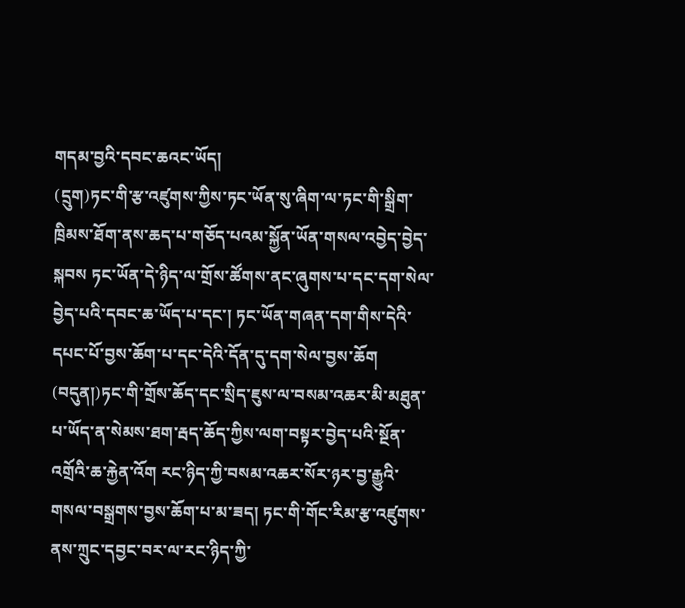གདམ་བྱའི་དབང་ཆའང་ཡོད།
(དྲུག)ཏང་གི་རྩ་འཛུགས་ཀྱིས་ཏང་ཡོན་སུ་ཞིག་ལ་ཏང་གི་སྒྲིག་ཁྲིམས་ཐོག་ནས་ཆད་པ་གཅོད་པའམ་སྐྱོན་ཡོན་གསལ་འབྱེད་བྱེད་སྐབས ཏང་ཡོན་དེ་ཉིད་ལ་གྲོས་ཚོགས་ནང་ཞུགས་པ་དང་དག་སེལ་བྱེད་པའི་དབང་ཆ་ཡོད་པ་དང་། ཏང་ཡོན་གཞན་དག་གིས་དེའི་དཔང་པོ་བྱས་ཆོག་པ་དང་དེའི་དོན་དུ་དག་སེལ་བྱས་ཆོག
(བདུན།)ཏང་གི་གྲོས་ཆོད་དང་སྲིད་ཇུས་ལ་བསམ་འཆར་མི་མཐུན་པ་ཡོད་ན་སེམས་ཐག་རྦད་ཆོད་ཀྱིས་ལག་བསྟར་བྱེད་པའི་སྔོན་འགྲོའི་ཆ་རྐྱེན་འོག རང་ཉིད་ཀྱི་བསམ་འཆར་སོར་ཉར་བྱ་རྒྱུའི་གསལ་བསྒྲགས་བྱས་ཆོག་པ་མ་ཟད། ཏང་གི་གོང་རིམ་རྩ་འཛུགས་ནས་ཀྲུང་དབྱང་བར་ལ་རང་ཉིད་ཀྱི་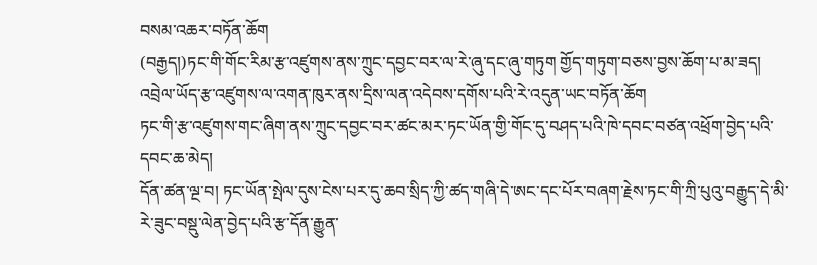བསམ་འཆར་བཏོན་ཆོག
(བརྒྱད།)ཏང་གི་གོང་རིམ་རྩ་འཛུགས་ནས་ཀྲུང་དབྱང་བར་ལ་རེ་ཞུ་དང་ཞུ་གཏུག གྱོད་གཏུག་བཅས་བྱས་ཆོག་པ་མ་ཟད། འབྲེལ་ཡོད་རྩ་འཛུགས་ལ་འགན་ཁུར་ནས་དྲིས་ལན་འདེབས་དགོས་པའི་རེ་འདུན་ཡང་བཏོན་ཆོག
ཏང་གི་རྩ་འཛུགས་གང་ཞིག་ནས་ཀྲུང་དབྱང་བར་ཚང་མར་ཏང་ཡོན་གྱི་གོང་དུ་བཤད་པའི་ཁེ་དབང་བཙན་འཕྲོག་བྱེད་པའི་དབང་ཆ་མེད།
དོན་ཚན་ལྔ་བ། ཏང་ཡོན་སྤེལ་དུས་ངེས་པར་དུ་ཆབ་སྲིད་ཀྱི་ཚད་གཞི་དེ་ཨང་དང་པོར་བཞག་རྗེས་ཏང་གི་ཀྲི་པུའུ་བརྒྱུད་དེ་མི་རེ་ཟུང་བསྡུ་ལེན་བྱེད་པའི་རྩ་དོན་རྒྱུན་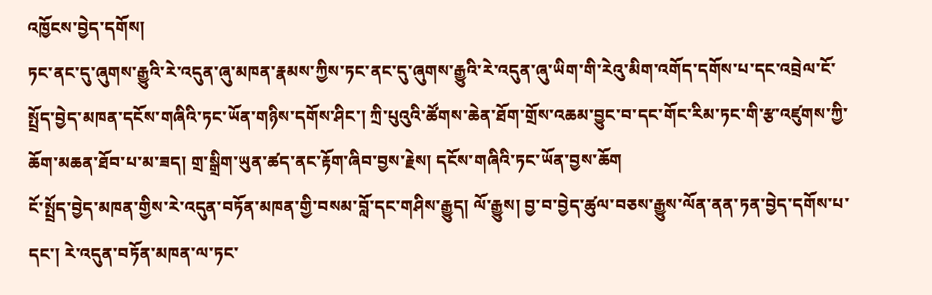འཁྱོངས་བྱེད་དགོས།
ཏང་ནང་དུ་ཞུགས་རྒྱུའི་རེ་འདུན་ཞུ་མཁན་རྣམས་ཀྱིས་ཏང་ནང་དུ་ཞུགས་རྒྱུའི་རེ་འདུན་ཞུ་ཡིག་གི་རེའུ་མིག་འགོད་དགོས་པ་དང་འབྲེལ་ངོ་སྤྲོད་བྱེད་མཁན་དངོས་གཞིའི་ཏང་ཡོན་གཉིས་དགོས་ཤིང་། ཀྲི་པུའུའི་ཚོགས་ཆེན་ཐོག་གྲོས་འཆམ་བྱུང་བ་དང་གོང་རིམ་ཏང་གི་རྩ་འཛུགས་ཀྱི་ཆོག་མཆན་ཐོབ་པ་མ་ཟད། གྲ་སྒྲིག་ཡུན་ཚད་ནང་རྟོག་ཞིབ་བྱས་རྗེས། དངོས་གཞིའི་ཏང་ཡོན་བྱས་ཆོག
ངོ་སྤྲོད་བྱེད་མཁན་གྱིས་རེ་འདུན་བཏོན་མཁན་གྱི་བསམ་བློ་དང་གཤིས་རྒྱུད། ལོ་རྒྱུས། བྱ་བ་བྱེད་ཚུལ་བཅས་རྒྱུས་ལོན་ནན་ཏན་བྱེད་དགོས་པ་དང་། རེ་འདུན་བཏོན་མཁན་ལ་ཏང་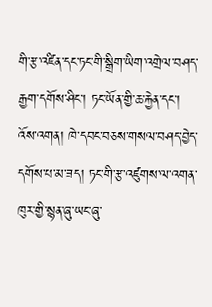གི་རྩ་འཛིན་དང་ཏང་གི་སྒྲིག་ཡིག་འགྲེལ་བཤད་རྒྱག་དགོས་ཤིང་། ཏང་ཡོན་གྱི་ཆ་རྐྱེན་དང་། འོས་འགན། ཁེ་དབང་བཅས་གསལ་བཤད་བྱེད་དགོས་པ་མ་ཟད། ཏང་གི་རྩ་འཛུགས་ལ་འགན་ཁུར་གྱི་སྙན་ཞུ་ཡང་ཞུ་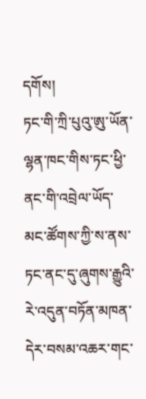དགོས།
ཏང་གི་ཀྲི་པུའུ་ཨུ་ཡོན་ལྷན་ཁང་གིས་ཏང་ཕྱི་ནང་གི་འབྲེལ་ཡོད་མང་ཚོགས་ཀྱི་ས་ནས་ཏང་ནང་དུ་ཞུགས་རྒྱུའི་རེ་འདུན་བཏོན་མཁན་དེར་བསམ་འཆར་གང་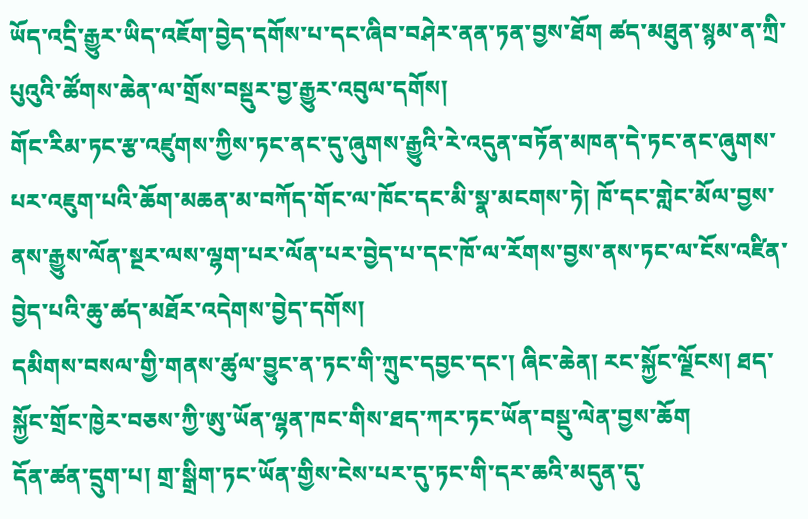ཡོད་འདྲི་རྒྱུར་ཡིད་འཇོག་བྱེད་དགོས་པ་དང་ཞིབ་བཤེར་ནན་ཏན་བྱས་ཐོག ཚད་མཐུན་སྙམ་ན་ཀྲི་པུའུའི་ཚོགས་ཆེན་ལ་གྲོས་བསྡུར་བྱ་རྒྱུར་འབུལ་དགོས།
གོང་རིམ་ཏང་རྩ་འཛུགས་ཀྱིས་ཏང་ནང་དུ་ཞུགས་རྒྱུའི་རེ་འདུན་བཏོན་མཁན་དེ་ཏང་ནང་ཞུགས་པར་འཇུག་པའི་ཆོག་མཆན་མ་བཀོད་གོང་ལ་ཁོང་དང་མི་སྣ་མངགས་ཏེ། ཁོ་དང་གླེང་མོལ་བྱས་ནས་རྒྱུས་ལོན་སྔར་ལས་ལྷག་པར་ལོན་པར་བྱེད་པ་དང་ཁོ་ལ་རོགས་བྱས་ནས་ཏང་ལ་ངོས་འཛིན་བྱེད་པའི་ཆུ་ཚད་མཐོར་འདེགས་བྱེད་དགོས།
དམིགས་བསལ་གྱི་གནས་ཚུལ་བྱུང་ན་ཏང་གི་ཀྲུང་དབྱང་དང་། ཞིང་ཆེན། རང་སྐྱོང་ལྗོངས། ཐད་སྐྱོང་གྲོང་ཁྱེར་བཅས་ཀྱི་ཨུ་ཡོན་ལྷན་ཁང་གིས་ཐད་ཀར་ཏང་ཡོན་བསྡུ་ལེན་བྱས་ཆོག
དོན་ཚན་དྲུག་པ། གྲ་སྒྲིག་ཏང་ཡོན་གྱིས་ངེས་པར་དུ་ཏང་གི་དར་ཆའི་མདུན་དུ་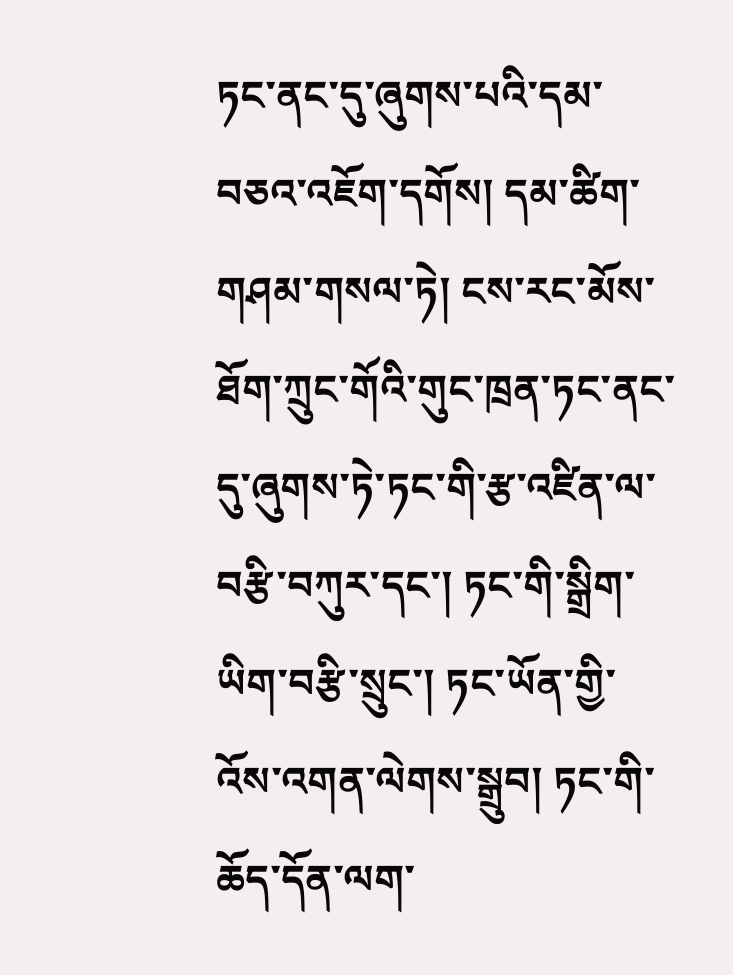ཏང་ནང་དུ་ཞུགས་པའི་དམ་བཅའ་འཇོག་དགོས། དམ་ཚིག་གཤམ་གསལ་ཏེ། ངས་རང་མོས་ཐོག་ཀྲུང་གོའི་གུང་ཁྲན་ཏང་ནང་དུ་ཞུགས་ཏེ་ཏང་གི་རྩ་འཛིན་ལ་བརྩི་བཀུར་དང་། ཏང་གི་སྒྲིག་ཡིག་བརྩི་སྲུང་། ཏང་ཡོན་གྱི་འོས་འགན་ལེགས་སྒྲུབ། ཏང་གི་ཆོད་དོན་ལག་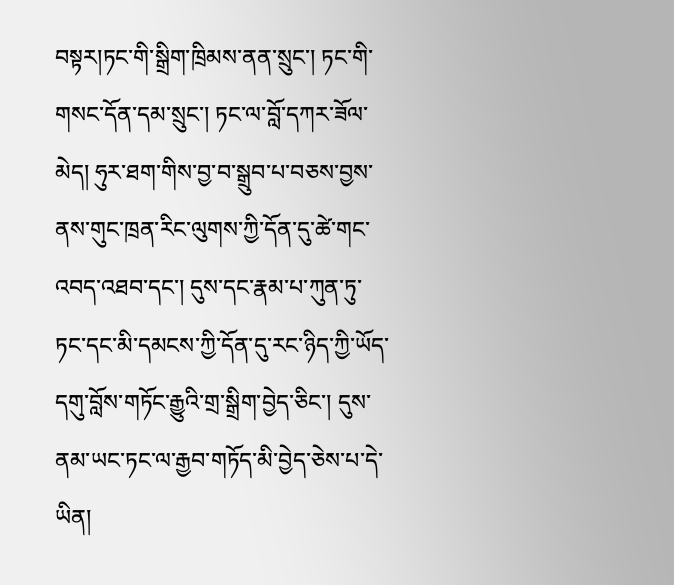བསྟར།ཏང་གི་སྒྲིག་ཁྲིམས་ནན་སྲུང་། ཏང་གི་གསང་དོན་དམ་སྲུང་། ཏང་ལ་བློ་དཀར་ཟོལ་མེད། ཧུར་ཐག་གིས་བྱ་བ་སྒྲུབ་པ་བཅས་བྱས་ནས་གུང་ཁྲན་རིང་ལུགས་ཀྱི་དོན་དུ་ཚེ་གང་འབད་འཐབ་དང་། དུས་དང་རྣམ་པ་ཀུན་ཏུ་ཏང་དང་མི་དམངས་ཀྱི་དོན་དུ་རང་ཉིད་ཀྱི་ཡོད་དགུ་བློས་གཏོང་རྒྱུའི་གྲ་སྒྲིག་བྱེད་ཅིང་། དུས་ནམ་ཡང་ཏང་ལ་རྒྱབ་གཏོད་མི་བྱེད་ཅེས་པ་དེ་ཡིན།